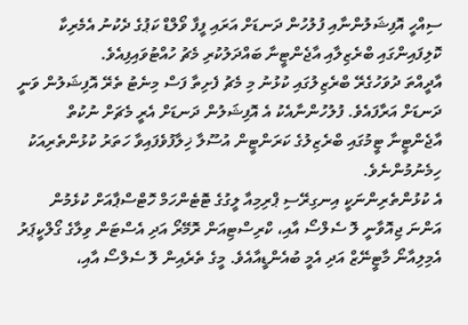ސިއްހީ އޮފިޝަލުންނާއި ފުލުހުން ދަނޑަށް އަރައި ފީފާ ވޯލްޑް ކަޕުގެ ދެކުނު އެމެރިކާ ކޮލިފައިންގައި ބްރެޒިލާއި އާޖެންޓީނާ ބައްދަލުކުރި މެޗު ހުއްޓުވައިފިއެވެ.
އާދީއްތަ ދުވަހުގެރޭ ބްރެޒިލުގައި ކުޅުނު މި މެޗު ފެށިތާ ފަސް މިނެޓު ތެރޭ އޮފިޝަލުން ވަނީ ދަނޑަށް އަރާފައެވެ. ފުލުހުންނާއެކު އެ އޮފިޝަލުން ދަނޑަށް އެރީ މެޗަށް ނުކުތް އާޖެންޓީނާ ޓީމުގައި ބްރެޒިލުގެ ކަރަންޓީން އުސޫލާ ޚިލާފުވެފައިވާ ހަތަރު ކުޅުންތެރިއަކު ހިމެނުމުންނެވެ.
އެ ކުޅުންތެރިންނަކީ އިނގިރޭސި ޕްރިމިއާ ލީގުގެ ޓޮޓެންހަމް ހޮޓްސްޕާއަށް ކުޅެމުން އަންނަ ޖިއޮވާނީ ލޮ ސެލްސޯ އާއި، ކްރިސްޓިއަން ރޮމޭރޯ އަދި އެސްޓަން ވިލާގެ ގޯލްކީޕަރު އެމިލިއާނޯ މާޓީނޭޒް އަދި އެމީ ބުއެންޑީއާއެވެ. މީގެ ތެރެއިން ލޮ ސެލްސޯ އާއި،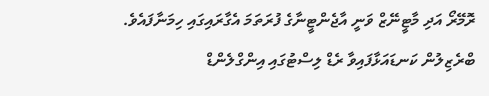ރޮމޭރޯ އަދި މާޓީނޭޒް ވަނީ އާޖެންޓީނާގެ ފުރަތަމަ އެގާރައިގައި ހިމަނާފައެވެ.
ބްރެޒިލުން ކަނޑައަޅާފައިވާ ރެޑް ލިސްޓުގައި އިންގްލެންޑް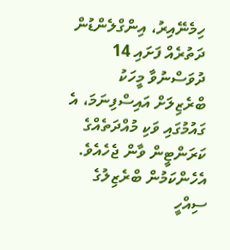ހިމެނޭއިރު، އިންގްލެންޑުން ދަތުރެއް ފަށައި 14 ދުވަސްނުވާ މީހަކު ބްރެޒިލަށް އައިސްފިނަމަ، އެ ގައުމުގައި ވަކި މުއްދަތެއްގެ ކަރަންޓީން ވާން ޖެހެއެވެ. އެހެންކަމުން ބްރެޒިލުގެ ސިއްހީ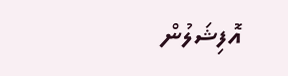އޮފިޝަލުން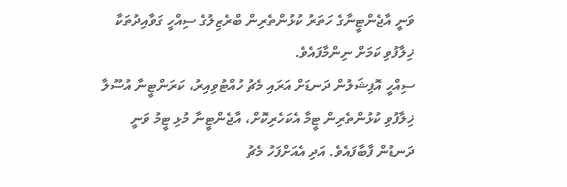ވަނީ އާޖެންޓީނާގެ ހަތަރު ކުޅުންތެރިން ބްރެޒިލުގެ ސިއްހީ ގަވާއިދުތަކާ ޚިލާފުވި ކަމަށް ނިންމާފައެވެ.
ސިއްހީ އޮފިޝަލުން ދަނޑަށް އަރައި މެޗު ހުއްޓުވިއިރު، ކަރަންޓީނާ އުސޫލާ ޚިލާފުވި ކުޅުންތެރިން ޓީމާ އެކަހެރިކޮށް، އާޖެންޓީނާ މުޅި ޓީމު ވަނީ ދަނޑުން ފާބާފައެވެ. އަދި އެއަށްފަހު މެޗު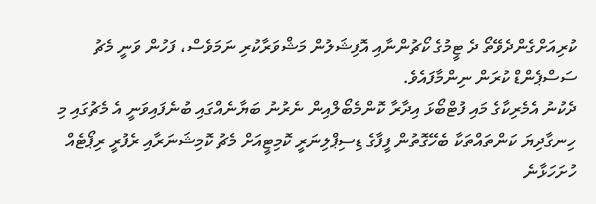ކުރިއަށްގެންދެވޭތޯ ދެ ޓީމުގެ ކޯޗުންނާއި އޮފިޝަލުން މަޝްވަރާކުރި ނަމަވެސް، ފަހުން ވަނީ މެޗު ސަސްޕެންޑް ކުރަން ނިންމާފައެވެ.
ދެކުނު އެމެރިކާގެ މައި ފުޓްބޯޅަ އިދާރާ ކޮންމެބޯލްއިން ނެރުނު ބަޔާނެއްގައި ބުނެފައިވަނީ އެ މެޗުގައި މި ހިނގާދިޔަ ކަންތައްތަކާ ބެހޭގޮތުން ފީފާގެ ޑިސިޕްލިނަރީ ކޮމިޓީއަށް މެޗު ކޮމިޝަނަރާއި ރެފުރީ ރިޕޯޓެއް ހުށަހަޅާނެ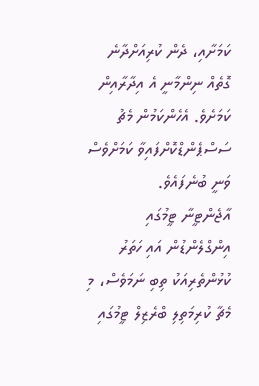ކަމަށާއި، ދެން ކުރިއަށްދާނެ ގޮތެއް ނިންމާނީ އެ އިދާރާއިން ކަމަށެވެ. އެހެންކަމުން މެޗު ސަސްޕެންޑްކޮށްފައިވާ ކަމަށްވެސް ވަނީ ބުނެފައެވެ.
އާޖެންޓީނާ ޓީމުގައި އިންގްލެންޑުން އައި ހަތަރު ކުޅުންތެރިއަކު ތިބި ނަމަވެސް، މި މެޗާ ކުރިމަތިލި ބްރެޒިލް ޓީމުގައި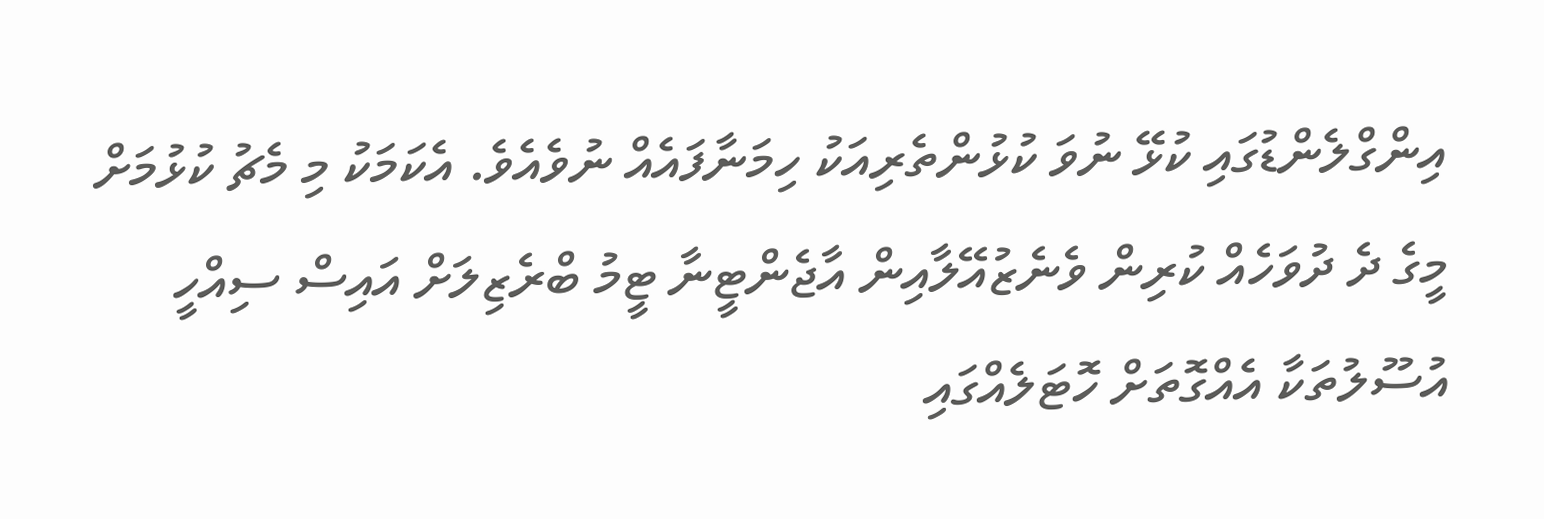އިންގްލެންޑުގައި ކުޅޭ ނުވަ ކުޅުންތެރިއަކު ހިމަނާފައެއް ނުވެއެވެ. އެކަމަކު މި މެޗު ކުޅުމަށް މީގެ ދެ ދުވަހެއް ކުރިން ވެނެޒުއޭލާއިން އާޖެންޓީނާ ޓީމު ބްރެޒިލަށް އައިސް ސިއްހީ އުސޫލުތަކާ އެއްގޮތަށް ހޮޓަލެއްގައި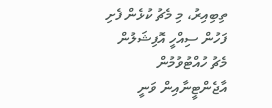ތިބިއިރު، މި މެޗު ކުޅެން ފެށި ފަހުން ސިއްހީ އޮފިޝަލުން މެޗު ހުއްޓުވުމުން އާޖެންޓީނާއިން ވަނީ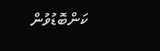ކަންބޮޑުވުން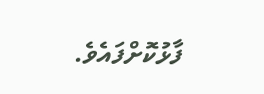ފާޅުކޮށްފައެވެ.